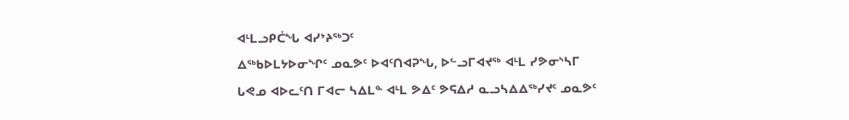ᐊᒻᒪᓗᑭᑖᖓ ᐊᓯᔾᔨᖅᑐᑦ
ᐃᖅᑲᐅᒪᔭᐅᓂᖏᑦ ᓄᓇᕗᑦ ᐅᐊᑦᑎᐊᕈᖓ, ᐅᓪᓗᒥᐊᔪᖅ ᐊᒻᒪ ᓯᕗᓂᔅᓴᒥ
ᒐᕙᓄ ᐊᐅᓚᑦᑎ ᒥᐊᓕ ᓴᐃᒪᓐ ᐊᒻᒪ ᕗᐃᑦ ᕗᕋᐃᓱ ᓇᓗᓴᐃᐃᖅᓯᔪᑦ ᓄᓇᕗᑦ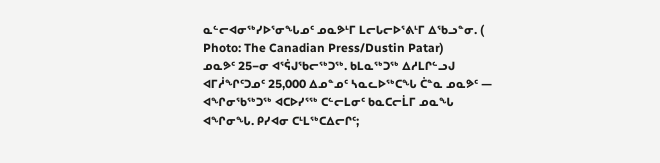ᓇᓪᓕᐊᓂᖅᓯᐅᕐᓂᖓᓄᑦ ᓄᓇᕗᒻᒥ ᒪᓕᒐᓕᐅᕐᕕᒻᒥ ᐃᖃᓗᓐᓂ. ( Photo: The Canadian Press/Dustin Patar)
ᓄᓇᕗᑦ 25−ᓂ ᐊᕐᕌᒍᖃᓕᖅᑐᖅ. ᑲᒪᓇᖅᑐᖅ ᐃᓱᒪᒋᓪᓗᒍ ᐊᒥᓲᖏᑦᑐᓄᑦ 25,000 ᐃᓄᓐᓄᑦ ᓴᓇᓚᐅᖅᑕᖓ ᑖᓐᓇ ᓄᓇᕗᑦ — ᐊᖏᓂᖃᖅᑐᖅ ᐊᑕᐅᓯᕐᖅ ᑕᓪᓕᒪᓂᑦ ᑲᓇᑕᓕᒫᒥ ᓄᓇᖓ ᐊᖏᓂᖓ. ᑭᓯᐊᓂ ᑕᒻᒪᖅᑕᐃᓕᒋᑦ;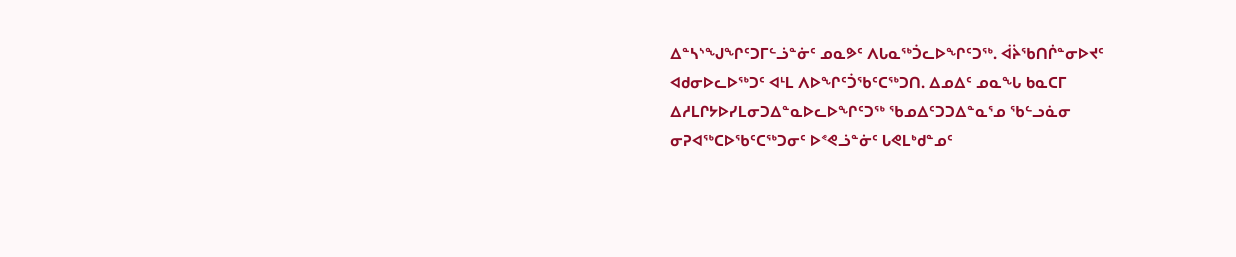ᐃᓐᓴᔅᖑᖏᑦᑐᒥᓪᓘᓐᓃᑦ ᓄᓇᕗᑦ ᐱᒐᓇᖅᑑᓚᐅᖏᑦᑐᖅ. ᐋᔩᖃᑎᒌᓐᓂᐅᔪᑦ ᐊᑯᓂᐅᓚᐅᖅᑐᑦ ᐊᒻᒪ ᐱᐅᖏᑦᑑᖃᑦᑕᖅᑐᑎ. ᐃᓄᐃᑦ ᓄᓇᖓ ᑲᓇᑕᒥ ᐃᓱᒪᒋᔭᐅᓯᒪᓂᑐᐃᓐᓇᐅᓚᐅᖏᑦᑐᖅ ᖃᓄᐃᑦᑐᑐᐃᓐᓇᕐᓄ ᖃᓪᓗᓈᓂ ᓂᕈᐊᖅᑕᐅᖃᑦᑕᖅᑐᓂᑦ ᐅᕝᕙᓘᓐᓃᑦ ᒐᕙᒪᒃᑯᓐᓄᑦ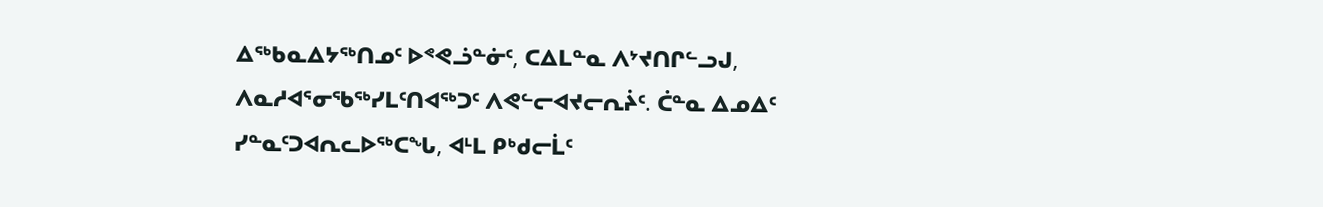ᐃᖅᑲᓇᐃᔭᖅᑎᓄᑦ ᐅᕝᕙᓘᓐᓃᑦ, ᑕᐃᒪᓐᓇ ᐱᔾᔪᑎᒋᓪᓗᒍ, ᐱᓇᓱᐊᕐᓂᖃᖅᓯᒪᑦᑎᐊᖅᑐᑦ ᐱᕙᓪᓕᐊᔪᓕᕆᔩᑦ. ᑖᓐᓇ ᐃᓄᐃᑦ ᓯᓐᓇᑦᑐᐊᕆᓚᐅᖅᑕᖓ, ᐊᒻᒪ ᑭᒃᑯᓕᒫᑦ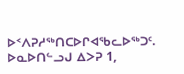ᐅᑉᐱᕈᓱᖅᑎᑕᐅᒋᐊᖃᓚᐅᖅᑐᑦ.
ᐅᓇᐅᑎᓪᓗᒍ ᐃᐳᕈ 1,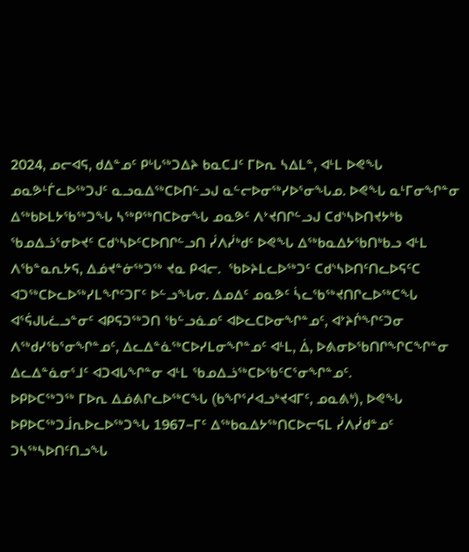2024, ᓄᓕᐊᕋ, ᑯᐃᓐᓄᑦ ᑭᒡᒐᖅᑐᐃᔨ ᑲᓇᑕᒧᑦ ᒥᐅᕆ ᓴᐃᒪᓐ, ᐊᒻᒪ ᐅᕙᖓ ᓄᓇᕗᒻᒦᓚᐅᖅᑐᒍᑦ ᓇᓗᓇᐃᖅᑕᐅᑎᓪᓗᒍ ᓇᓪᓕᐅᓂᖅᓯᐅᕐᓂᖓᓄ. ᐅᕙᖓ ᓇᒻᒥᓂᖏᓐᓂ ᐃᖅᑲᐅᒪᔭᖃᖅᑐᖓ ᓴᖅᑭᖅᑎᑕᐅᓂᖓ ᓄᓇᕗᑦ ᐱᔾᔪᑎᒋᓪᓗᒍ ᑕᑯᔅᓴᐅᑎᔪᔭᒃᑲ ᖃᓄᐃᓘᕐᓂᐅᔪᑦ ᑕᑯᔅᓴᐅᑦᑕᐅᑎᒋᓪᓗᑎ ᓰᐱᓰᒃᑯᑦ ᐅᕙᖓ ᐃᖅᑲᓇᐃᔭᖃᑎᒃᑲᓗ ᐊᒻᒪ ᐱᖃᓐᓇᕆᔭᕋ, ᐃᓅᔪᓐᓃᖅᑐᖅ ᔪᓇ ᑭᐊᓕ.  ᖃᐅᔨᒪᓚᐅᖅᑐᑦ ᑕᑯᔅᓴᐅᑎᑦᑎᓚᐅᕋᑦᑕ ᐊᑐᖅᑕᐅᓚᐅᖅᓯᒪᖏᑦᑐᒥᑦ ᐅᓪᓗᖓᓂ. ᐃᓄᐃᑦ ᓄᓇᕗᑦ ᓵᓚᖃᖅᔪᑎᒋᓚᐅᖅᑕᖓ ᐊᕐᕌᒍᒐᓛᓗᓐᓂᑦ ᐊᑭᕋᑐᖅᑐᑎ ᖃᓪᓗᓈᓄᑦ ᐊᐅᓚᑕᐅᓂᖏᓐᓄᑦ, ᐊᔾᔨᒌᖏᑦᑐᓂ ᐱᖅᑯᓯᖃᕐᓂᖏᓐᓄᑦ, ᐃᓚᐃᓐᓈᖅᑕᐅᓯᒪᓂᖏᓐᓄᑦ ᐊᒻᒪ, ᐄ, ᐅᕕᓂᐅᖃᑎᒋᖏᑕᖏᓐᓂ ᐃᓚᐃᓐᓈᓂᕐᒧᑦ ᐊᑐᐊᒐᖏᓐᓂ ᐊᒻᒪ ᖃᓄᐃᓘᖅᑕᐅᖃᑦᑕᕐᓂᖏᓐᓄᑦ.
ᐅᑭᐅᑕᖅᑐᖅ ᒥᐅᕆ ᐃᓅᕕᒋᓚᐅᖅᑕᖓ (ᑲᖏᕐᓱᐊᓗᒃᔪᐊᒥᑦ, ᓄᓇᕕᒃ), ᐅᕙᖓ ᐅᑭᐅᑕᖅᑐᒨᕆᐅᓚᐅᖅᑐᖓ 1967−ᒥᑦ ᐃᖅᑲᓇᐃᔭᖅᑎᑕᐅᓕᕋᒪ ᓰᐱᓰᑯᓐᓄᑦ ᑐᓴᖅᓴᐅᑎᑦᑎᓗᖓ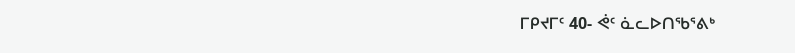ᒥᑭᔪᒥᑦ 40- ᕚᑦ ᓈᓚᐅᑎᖃᕐᕕᒃ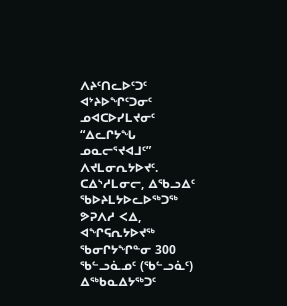ᐱᔨᑦᑎᓚᐅᑦᑐᑦ ᐊᔾᔨᐅᖏᑦᑐᓂᑦ ᓄᐊᑕᐅᓯᒪᔪᓂᑦ “ᐃᓚᒋᔭᖓ ᓄᓇᓕᕐᔪᐊᒧᑦ” ᐱᔪᒪᓂᕆᔭᐅᔪᑦ. ᑕᐃᔅᓱᒪᓂᓕ, ᐃᖃᓗᐃᑦ ᖃᐅᔨᒪᔭᐅᓚᐅᖅᑐᖅ ᕗᕈᐱᓱ ᐸᐃ, ᐊᖏᕋᕆᔭᐅᔪᖅ ᖃᓂᒋᔭᖏᓐᓂ 300 ᖃᓪᓗᓈᓄᑦ (ᖃᓪᓗᓈᑦ) ᐃᖅᑲᓇᐃᔭᖅᑐᑦ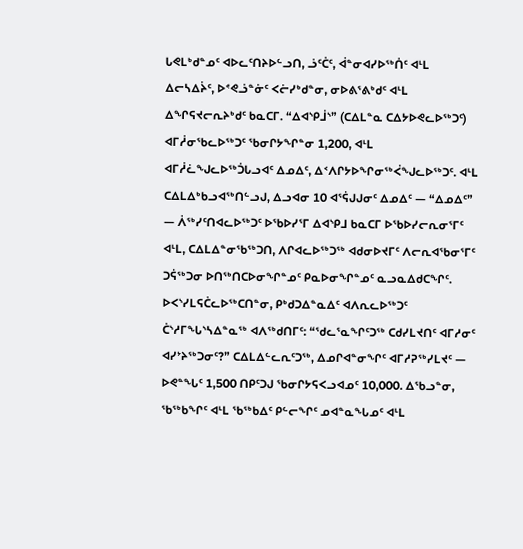ᒐᕙᒪᒃᑯᓐᓄᑦ ᐊᐅᓚᑦᑎᔨᐅᓪᓗᑎ, ᓘᑦᑖᑦ, ᐋᓐᓂᐊᓯᐅᖅᑏᑦ ᐊᒻᒪ ᐃᓕᓴᐃᔩᑦ, ᐅᕝᕙᓘᓐᓃᑦ ᐸᓖᓯᒃᑯᓐᓂ, ᓂᐅᕕᕐᕕᒃᑯᑦ ᐊᒻᒪ ᐃᖏᕋᔪᓕᕆᔨᒃᑯᑦ ᑲᓇᑕᒥ. “ᐃᐊᔅᑭᒨᔅ” (ᑕᐃᒪᓐᓇ ᑕᐃᔭᐅᕙᓚᐅᖅᑐᑦ) ᐊᒥᓲᓂᖃᓚᐅᖅᑐᑦ ᖃᓂᒋᔭᖏᓐᓂ 1,200, ᐊᒻᒪ ᐊᒥᓲᓛᖑᓚᐅᖅᑑᒐᓗᐊᑦ ᐃᓄᐃᑦ, ᐃᑉᐱᒋᔭᐅᖏᓂᖅᐹᖑᓚᐅᖅᑐᑦ. ᐊᒻᒪ ᑕᐃᒪᐃᒃᑲᓗᐊᖅᑎᓪᓗᒍ, ᐃᓗᐊᓂ 10 ᐊᕐᕌᒍᒍᓂᑦ ᐃᓄᐃᑦ — “ᐃᓄᐃᑦ” — ᐲᖅᓯᑦᑎᐊᓚᐅᖅᑐᑦ ᐅᖃᐅᓯᕐᒥ ᐃᐊᔅᑭᒧ ᑲᓇᑕᒥ ᐅᖃᐅᓯᓕᕆᓂᕐᒥᑦ ᐊᒻᒪ, ᑕᐃᒪᐃᓐᓂᖃᖅᑐᑎ, ᐱᒋᐊᓚᐅᖅᑐᖅ ᐊᑯᓂᐅᔪᒥᑦ ᐱᓕᕆᐊᖃᓂᕐᒥᑦ ᑐᕌᖅᑐᓂ ᐅᑎᖅᑎᑕᐅᓂᖏᓐᓄᑦ ᑭᓇᐅᓂᖏᓐᓄᑦ ᓇᓗᓇᐃᑯᑕᖏᑦ.
ᐅᐸᔅᓯᒪᕋᑖᓚᐅᖅᑕᑎᓐᓂ, ᑭᒃᑯᑐᐃᓐᓇᐃᑦ ᐊᐱᕆᓚᐅᖅᑐᑦ ᑖᔅᓱᒥᖓᔅᓴᐃᓐᓇᖅ ᐊᐱᖅᑯᑎᒥᑦ: “ᖁᓚᕐᓇᖏᑦᑐᖅ ᑕᑯᓯᒪᔪᑎᑦ ᐊᒥᓱᓂᑦ ᐊᓯᔾᔨᖅᑐᓂᑦ?” ᑕᐃᒪᐃᓪᓚᕆᑦᑐᖅ, ᐃᓄᒋᐊᓐᓂᖏᑦ ᐊᒥᓱᕈᖅᓯᒪᔪᑦ — ᐅᕙᓐᖓᑦ 1,500 ᑎᑭᑦᑐᒍ ᖃᓂᒋᔭᕋᐸᓗᐊᓄᑦ 10,000. ᐃᖃᓗᓐᓂ, ᖃᖅᑲᖏᑦ ᐊᒻᒪ ᖃᖅᑲᐃᑦ ᑭᓪᓕᖏᑦ ᓄᐊᓐᓇᖓᓄᑦ ᐊᒻᒪ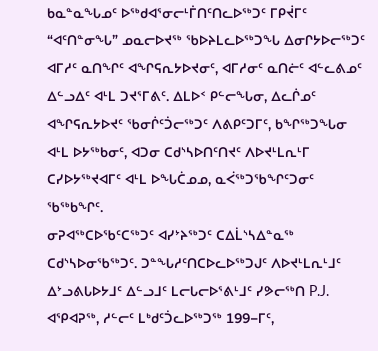ᑲᓇᓐᓇᖓᓄᑦ ᐅᖅᑯᐊᕐᓂᓕᒻᒦᑎᑦᑎᓚᐅᖅᑐᑦ ᒥᑭᔫᒥᑦ “ᐊᑦᑎᓐᓂᖓ” ᓄᓇᓕᐅᔪᖅ ᖃᐅᔨᒪᓚᐅᖅᑐᖓ ᐃᓂᒋᔭᐅᓕᖅᑐᑦ ᐊᒥᓱᑦ ᓇᑎᖏᑦ ᐊᖏᕋᕆᔭᐅᔪᓂᑦ, ᐊᒥᓱᓂᑦ ᓇᑎᓖᑦ ᐊᓪᓚᕕᓄᑦ ᐃᓪᓗᐃᑦ ᐊᒻᒪ ᑐᔪᕐᒥᕕᑦ. ᐃᒪᐅᑉ ᑭᓪᓕᖓᓂ, ᐃᓚᒌᓄᑦ ᐊᖏᕋᕆᔭᐅᔪᑦ ᖃᓂᒌᑦᑑᓕᖅᑐᑦ ᐱᕕᑭᑦᑐᒥᑦ, ᑲᖏᖅᑐᖓᓂ ᐊᒻᒪ ᐅᔭᖅᑲᓂᑦ, ᐊᑐᓂ ᑕᑯᔅᓴᐅᑎᑦᑎᔪᑦ ᐱᐅᔪᒻᒪᕆᒻᒥ ᑕᓯᐅᔭᖅᔪᐊᒥᑦ ᐊᒻᒪ ᐅᖓᑖᓄᓄ, ᓇᐹᖅᑐᖃᖏᑦᑐᓂᑦ ᖃᖅᑲᖏᑦ.
ᓂᕈᐊᖅᑕᐅᖃᑦᑕᖅᑐᑦ ᐊᓯᔾᔨᖅᑐᑦ ᑕᐃᒫᔅᓴᐃᓐᓇᖅ ᑕᑯᔅᓴᐅᓂᖃᖅᑐᑦ. ᑐᓐᖓᓱᑦᑎᑕᐅᓚᐅᖅᑐᒍᑦ ᐱᐅᔪᒻᒪᕆᒻᒧᑦ ᐃᔾᓗᕕᒐᐅᔭᒧᑦ ᐃᓪᓗᒧᑦ ᒪᓕᒐᓕᐅᕐᕕᒻᒧᑦ ᓯᕗᓕᖅᑎ P.J. ᐊᕿᐊᕈᖅ, ᓱᓪᓕᑦ ᒪᒃᑯᑦᑑᓚᐅᖅᑐᖅ 199−ᒥᑦ,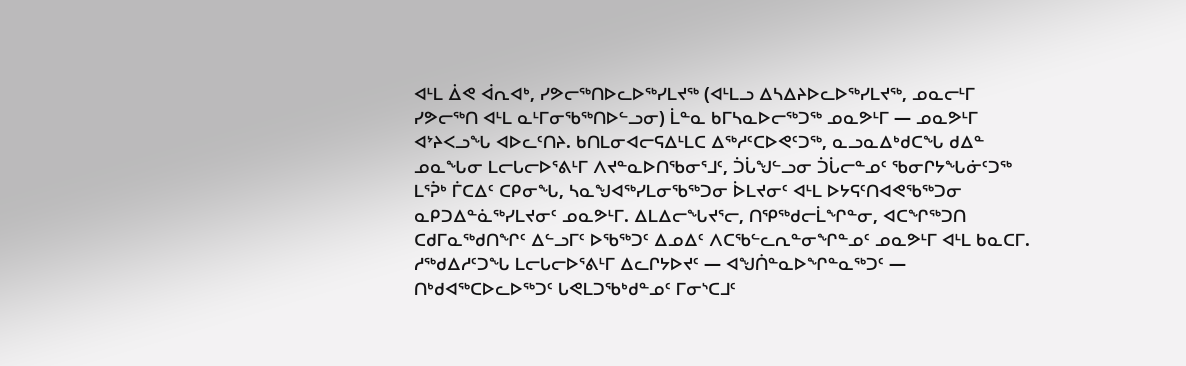ᐊᒻᒪ ᐄᕙ ᐋᕆᐊᒃ, ᓯᕗᓕᖅᑎᐅᓚᐅᖅᓯᒪᔪᖅ (ᐊᒻᒪᓗ ᐃᓴᐃᔨᐅᓚᐅᖅᓯᒪᔪᖅ, ᓄᓇᓕᒻᒥ ᓯᕗᓕᖅᑎ ᐊᒻᒪ ᓇᒻᒥᓂᖃᖅᑎᐅᓪᓗᓂ) ᒫᓐᓇ ᑲᒥᓴᓇᐅᓕᖅᑐᖅ ᓄᓇᕗᒻᒥ — ᓄᓇᕗᒻᒥ ᐊᔾᔨᐸᓗᖓ ᐊᐅᓚᑦᑎᔨ. ᑲᑎᒪᓂᐊᓕᕋᐃᒻᒪᑕ ᐃᖅᓱᑦᑕᐅᕙᑦᑐᖅ, ᓇᓗᓇᐃᒃᑯᑕᖓ ᑯᐃᓐ ᓄᓇᖓᓂ ᒪᓕᒐᓕᐅᕐᕕᒻᒥ ᐱᔪᓐᓇᐅᑎᖃᓂᕐᒧᑦ, ᑑᒑᖑᓪᓗᓂ ᑑᒑᓕᓐᓄᑦ ᖃᓂᒋᔭᖓᓃᑦᑐᖅ ᒪᕐᕉᒃ ᒦᑕᐃᑦ ᑕᑭᓂᖓ, ᓴᓇᖑᐊᖅᓯᒪᓂᖃᖅᑐᓂ ᐆᒪᔪᓂᑦ ᐊᒻᒪ ᐅᔭᕋᑦᑎᐊᕙᖃᖅᑐᓂ ᓇᑭᑐᐃᓐᓈᖅᓯᒪᔪᓂᑦ ᓄᓇᕗᒻᒥ. ᐃᒪᐃᓕᖓᔪᕐᓕ, ᑎᕿᖅᑯᓕᒫᖏᓐᓂ, ᐊᑕᖏᖅᑐᑎ ᑕᑯᒥᓇᖅᑯᑎᖏᑦ ᐃᓪᓗᒥᑦ ᐅᖃᖅᑐᑦ ᐃᓄᐃᑦ ᐱᑕᖃᓪᓚᕆᓐᓂᖏᓐᓄᑦ ᓄᓇᕗᒻᒥ ᐊᒻᒪ ᑲᓇᑕᒥ.
ᓱᖅᑯᐃᓱᑦᑐᖓ ᒪᓕᒐᓕᐅᕐᕕᒻᒥ ᐃᓚᒋᔭᐅᔪᑦ — ᐊᖑᑏᓐᓇᐅᖏᓐᓇᖅᑐᑦ — ᑎᒃᑯᐊᖅᑕᐅᓚᐅᖅᑐᑦ ᒐᕙᒪᑐᖃᒃᑯᓐᓄᑦ ᒥᓂᔅᑕᒧᑦ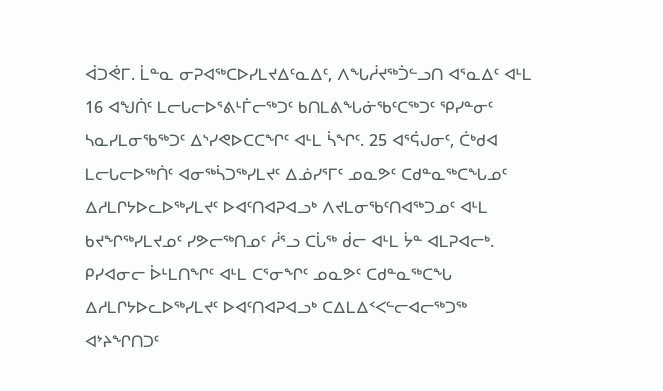ᐋᑐᕚᒥ. ᒫᓐᓇ ᓂᕈᐊᖅᑕᐅᓯᒪᔪᐃᑦᓇᐃᑦ, ᐱᖓᓲᔪᖅᑑᓪᓗᑎ ᐊᕐᓇᐃᑦ ᐊᒻᒪ 16 ᐊᖑᑏᑦ ᒪᓕᒐᓕᐅᕐᕕᒻᒦᓕᖅᑐᑦ ᑲᑎᒪᕕᖓᓃᖃᑦᑕᖅᑐᑦ ᕿᓯᓐᓂᑦ ᓴᓇᓯᒪᓂᖃᖅᑐᑦ ᐃᔅᓯᕙᐅᑕᑕᖏᑦ ᐊᒻᒪ ᓵᖏᑦ. 25 ᐊᕐᕌᒍᓂᑦ, ᑖᒃᑯᐊ ᒪᓕᒐᓕᐅᖅᑏᑦ ᐊᓂᖅᓵᑐᖅᓯᒪᔪᑦ ᐃᓅᓯᕐᒥᑦ ᓄᓇᕗᑦ ᑕᑯᓐᓇᖅᑕᖓᓄᑦ ᐃᓱᒪᒋᔭᐅᓚᐅᖅᓯᒪᔪᑦ ᐅᐊᑦᑎᐊᕈᐊᓗᒃ ᐱᔪᒪᓂᖃᑦᑎᐊᖅᑐᓄᑦ ᐊᒻᒪ ᑲᔪᖏᖅᓯᒪᔪᓄᑦ ᓯᕗᓕᖅᑎᓄᑦ ᓲᕐᓗ ᑕᒑᖅ ᑰᓕ ᐊᒻᒪ ᔮᓐ ᐊᒪᕈᐊᓕᒃ. ᑭᓯᐊᓂᓕ ᐆᒻᒪᑎᖏᑦ ᐊᒻᒪ ᑕᕐᓂᖏᑦ ᓄᓇᕗᑦ ᑕᑯᓐᓇᖅᑕᖓ ᐃᓱᒪᒋᔭᐅᓚᐅᖅᓯᒪᔪᑦ ᐅᐊᑦᑎᐊᕈᐊᓗᒃ ᑕᐃᒪᐃᑉᐸᓪᓕᐊᓕᖅᑐᖅ ᐊᔾᔨᖏᑎᑐᑦ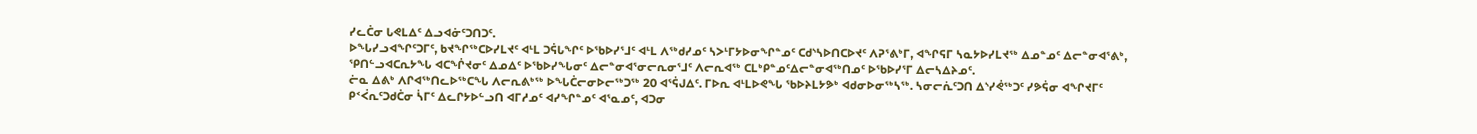ᓯᓚᑖᓂ ᒐᕙᒪᐃᑦ ᐃᓗᐊᓃᑦᑐᑎᑐᑦ.
ᐅᖓᓯᓗᐊᖏᑦᑐᒥᑦ, ᑲᔪᖏᖅᑕᐅᓯᒪᔪᑦ ᐊᒻᒪ ᑐᕌᒐᖏᑦ ᐅᖃᐅᓯᕐᒧᑦ ᐊᒻᒪ ᐱᖅᑯᓯᓄᑦ ᓴᐳᒻᒥᔭᐅᓂᖏᓐᓄᑦ ᑕᑯᔅᓴᐅᑎᑕᐅᔪᑦ ᐱᕈᕐᕕᒃᒥ, ᐊᖏᕋᒥ ᓴᓇᔭᐅᓯᒪᔪᖅ ᐃᓄᓐᓄᑦ ᐃᓕᓐᓂᐊᕐᕕᒃ, ᕿᑎᓪᓗᐊᑕᕆᔭᖓ ᐊᑕᖐᔪᓂᑦ ᐃᓄᐃᑦ ᐅᖃᐅᓯᖓᓂᑦ ᐃᓕᓐᓂᐊᕐᓂᓕᕆᓂᕐᒧᑦ ᐱᓕᕆᐊᖅ ᑕᒪᒃᑭᓐᓄᑦᐃᓕᓐᓂᐊᖅᑎᓄᑦ ᐅᖃᐅᓯᕐᒥ ᐃᓕᓴᐃᔨᓄᑦ.
ᓖᓇ ᐃᕕᒃ ᐱᒋᐊᖅᑎᓚᐅᖅᑕᖓ ᐱᓕᕆᕕᒃᖅ ᐅᖓᑖᓕᓂᐅᓕᖅᑐᖅ 20 ᐊᕐᕌᒍᐃᑦ. ᒥᐅᕆ ᐊᒻᒪᐅᕙᖓ ᖃᐅᔨᒪᔭᕗᒃ ᐊᑯᓂᐅᓂᖅᓴᖅ. ᓴᓂᓕᕇᑦᑐᑎ ᐃᔅᓯᕚᖅᑐᑦ ᓯᕗᕌᓂ ᐊᖏᔪᒥᑦ ᑭᑉᐹᕆᑦᑐᑯᑖᓂ ᓵᒥᑦ ᐃᓚᒋᔭᐅᓪᓗᑎ ᐊᒥᓱᓄᑦ ᐊᓯᖏᓐᓄᑦ ᐊᕐᓇᓄᑦ, ᐊᑐᓂ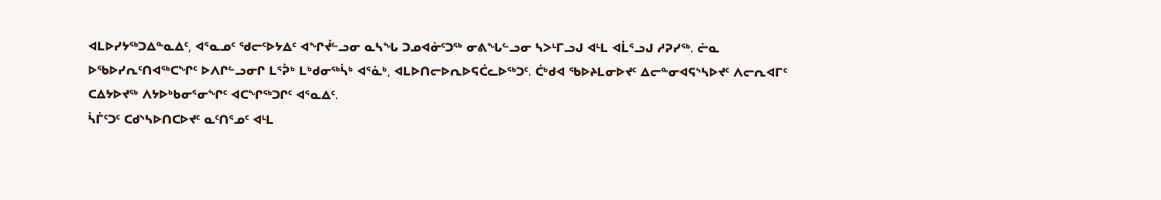ᐊᒪᐅᓯᔭᖅᑐᐃᓐᓇᐃᑦ, ᐊᕐᓇᓄᑦ ᖁᓕᑦᐅᔭᐃᑦ ᐊᖏᔫᓪᓗᓂ ᓇᓴᖓ ᑐᓄᐊᓃᑦᑐᖅ ᓂᕕᖓᓪᓗᓂ ᓴᐳᒻᒥᓗᒍ ᐊᒻᒪ ᐊᒫᕐᓗᒍ ᓱᕈᓯᖅ. ᓖᓇ ᐅᖃᐅᓯᕆᑦᑎᐊᖅᑕᖏᑦ ᐅᐱᒋᓪᓗᓂᒋ ᒪᕐᕉᒃ ᒪᒃᑯᓂᖅᓵᒃ ᐊᕐᓈᒃ, ᐊᒪᐅᑎᓕᐅᕆᐅᕋᑖᓚᐅᖅᑐᑦ. ᑖᒃᑯᐊ ᖃᐅᔨᒪᓂᐅᔪᑦ ᐃᓕᓐᓂᐊᕋᔅᓴᐅᔪᑦ ᐱᓕᕆᐊᒥᑦ ᑕᐃᔭᐅᔪᖅ ᐱᔭᐅᒃᑲᓂᕐᓂᖏᑦ ᐊᑕᖏᖅᑐᒋᑦ ᐊᕐᓇᐃᑦ.
ᓵᒦᑦᑐᑦ ᑕᑯᔅᓴᐅᑎᑕᐅᔪᑦ ᓇᑦᑎᕐᓄᑦ ᐊᒻᒪ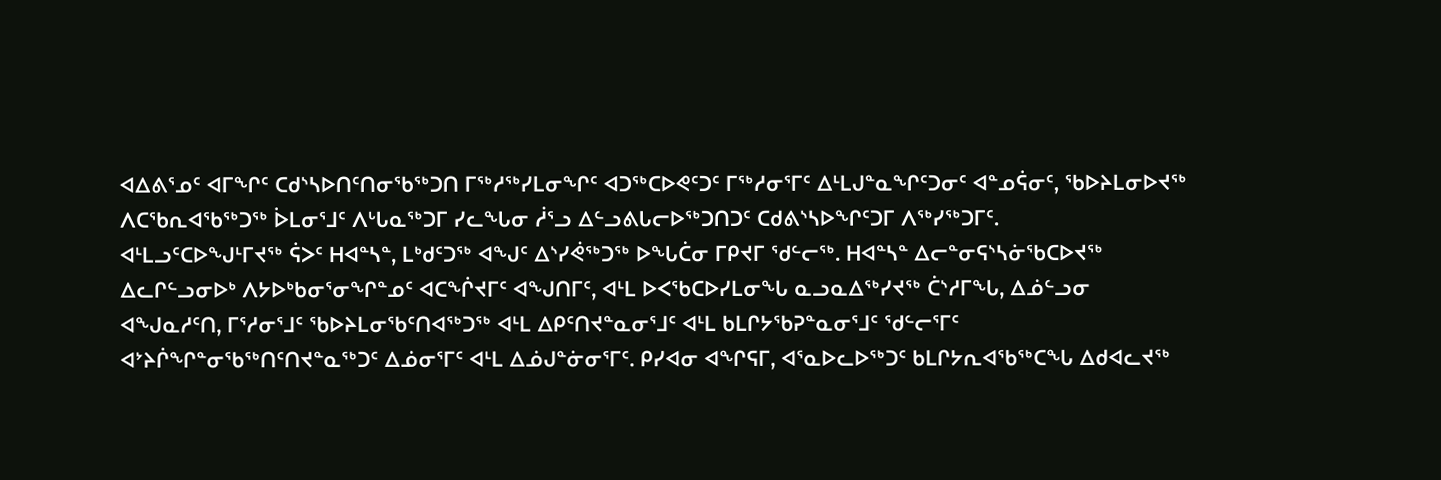ᐊᐃᕕᕐᓄᑦ ᐊᒥᖏᑦ ᑕᑯᔅᓴᐅᑎᑦᑎᓂᖃᖅᑐᑎ ᒥᖅᓱᖅᓯᒪᓂᖏᑦ ᐊᑐᖅᑕᐅᕙᑦᑐᑦ ᒥᖅᓱᓂᕐᒥᑦ ᐃᒻᒪᒍᓐᓇᖏᑦᑐᓂᑦ ᐊᓐᓄᕌᓂᑦ, ᖃᐅᔨᒪᓂᐅᔪᖅ ᐱᑕᖃᕆᐊᖃᖅᑐᖅ ᐆᒪᓂᕐᒧᑦ ᐱᒡᒐᓇᖅᑐᒥ ᓯᓚᖓᓂ ᓲᕐᓗ ᐃᓪᓗᕕᒐᓕᐅᖅᑐᑎᑐᑦ ᑕᑯᕕᔅᓴᐅᖏᑦᑐᒥ ᐱᖅᓯᖅᑐᒥᑦ.
ᐊᒻᒪᓗᑦᑕᐅᖑᒻᒥᔪᖅ ᕌᐳᑦ ᕼᐊᓐᓴᓐ, ᒪᒃᑯᑦᑐᖅ ᐊᖑᑦ ᐃᔅᓯᕚᖅᑐᖅ ᐅᖓᑖᓂ ᒥᑭᔪᒥ ᖁᓪᓕᖅ. ᕼᐊᓐᓴᓐ ᐃᓕᓐᓂᕋᔅᓴᓃᖃᑕᐅᔪᖅ ᐃᓚᒋᓪᓗᓂᐅᒃ ᐱᔭᐅᒃᑲᓂᕐᓂᖏᓐᓄᑦ ᐊᑕᖐᔪᒥᑦ ᐊᖑᑎᒥᑦ, ᐊᒻᒪ ᐅᐸᖃᑕᐅᓯᒪᓂᖓ ᓇᓗᓇᐃᖅᓯᔪᖅ ᑖᔅᓱᒥᖓ, ᐃᓅᓪᓗᓂ ᐊᖑᓇᓱᑦᑎ, ᒥᕐᓱᓂᕐᒧᑦ ᖃᐅᔨᒪᓂᖃᑦᑎᐊᖅᑐᖅ ᐊᒻᒪ ᐃᑭᑦᑎᔪᓐᓇᓂᕐᒧᑦ ᐊᒻᒪ ᑲᒪᒋᔭᖃᕈᓐᓇᓂᕐᒧᑦ ᖁᓪᓕᕐᒥᑦ ᐊᔾᔨᒌᖏᓐᓂᖃᖅᑎᑦᑎᔪᓐᓇᖅᑐᑦ ᐃᓅᓂᕐᒥᑦ ᐊᒻᒪ ᐃᓅᒍᓐᓃᓂᕐᒥᑦ. ᑭᓯᐊᓂ ᐊᖏᕋᒥ, ᐊᕐᓇᐅᓚᐅᖅᑐᑦ ᑲᒪᒋᔭᕆᐊᖃᖅᑕᖓ ᐃᑯᐊᓚᔪᖅ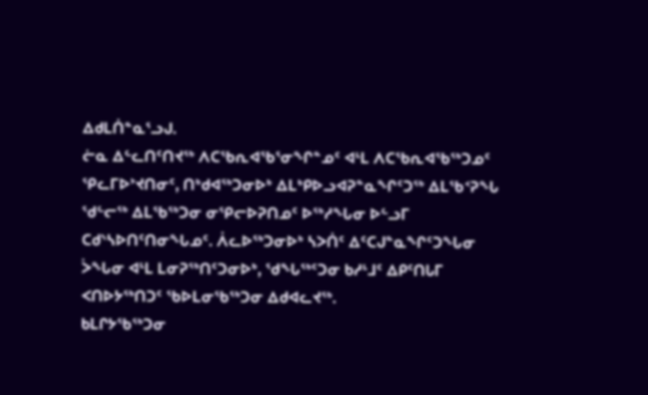ᐃᑯᒪᑏᓐᓇᕐᓗᒍ.
ᓖᓇ ᐃᓪᓚᑎᑦᑎᔪᖅ ᐱᑕᖃᕆᐊᖃᕐᓂᖏᓐᓄᑦ ᐊᒻᒪ ᐱᑕᖃᕆᐊᖃᖅᑐᓄᑦ ᕿᓚᒥᐅᔾᔪᑎᓂᑦ, ᑎᒃᑯᐊᖅᑐᓂᐅᒃ ᐃᒪᒃᑭᐅᓗᐊᕈᓐᓇᖏᑦᑐᖅ ᐃᒪᖃᑉᕈᖓ ᖁᓪᓕᖅ ᐃᒪᖃᖅᑐᓂ ᓂᕿᓕᐅᕈᑎᓄᑦ ᐅᖅᓱᖓᓂ ᐅᓪᓗᒥ ᑕᑯᔅᓴᐅᑎᑦᑎᓂᖓᓄᑦ. ᐲᓚᐅᖅᑐᓂᐅᒃ ᓴᐳᑏᑦ ᐃᑦᑕᒍᓐᓇᖏᑦᑐᖓᓂ ᐴᖓᓂ ᐊᒻᒪ ᒪᓂᕈᖅᑎᑦᑐᓂᐅᒃ, ᖁᖓᖅᑦᑐᓂ ᑲᓱᒻᒧᑦ ᐃᑭᑦᑎᒐᒥ ᐸᑎᐅᔭᖅᑎᑐᑦ ᖃᐅᒪᓂᖃᖅᑐᓂ ᐃᑯᐊᓚᔪᖅ.
ᑲᒪᒋᔭᖃᖅᑐᓂ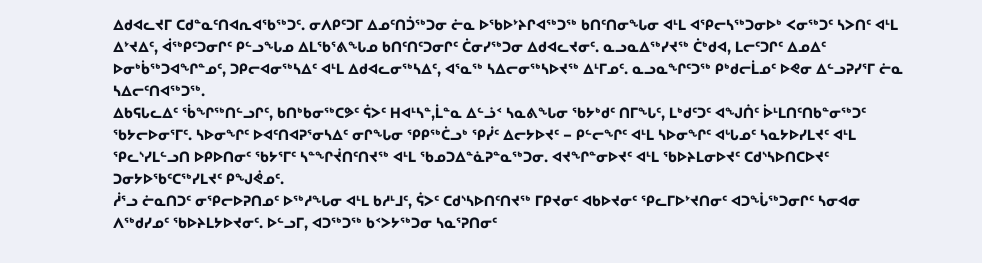ᐃᑯᐊᓚᔪᒥ ᑕᑯᓐᓇᑦᑎᐊᕆᐊᖃᖅᑐᑦ. ᓂᐱᑭᑦᑐᒥ ᐃᓄᑦᑎᑑᖅᑐᓂ ᓖᓇ ᐅᖃᐅᔾᔨᒋᐊᖅᑐᖅ ᑲᑎᑦᑎᓂᖓᓂ ᐊᒻᒪ ᐊᕿᓕᓴᖅᑐᓂᐅᒃ ᐸᓂᖅᑐᑦ ᓴᐳᑎᑦ ᐊᒻᒪ ᐃᔾᔪᐃᑦ, ᐋᖅᑭᑦᑐᓂᒋᑦ ᑭᓪᓗᖓᓄ ᐃᒪᖃᕐᕕᖓᓄ ᑲᑎᑦᑎᑦᑐᓂᒋᑦ ᑖᓂᓯᖅᑐᓂ ᐃᑯᐊᓚᔪᓂᑦ. ᓇᓗᓇᐃᖅᓯᔪᖅ ᑖᒃᑯᐊ, ᒪᓕᑦᑐᒋᑦ ᐃᓄᐃᑦ ᐅᓂᒃᑳᖅᑐᐊᖏᓐᓄᑦ, ᑐᑭᓕᐊᓂᖅᓴᐃᑦ ᐊᒻᒪ ᐃᑯᐊᓚᓂᖅᓴᐃᑦ, ᐊᕐᓇᖅ ᓴᐃᓕᓂᖅᓴᐅᔪᖅ ᐃᒻᒥᓄᑦ. ᓇᓗᓇᖏᑦᑐᖅ ᑭᒃᑯᓕᒫᓄᑦ ᐅᕙᓂ ᐃᓪᓗᕈᓯᕐᒥ ᓖᓇ ᓴᐃᓕᑦᑎᐊᖅᑐᖅ.
ᐃᑲᕋᒐᓚᐃᑦ ᖄᖏᖅᑎᓪᓗᒋᑦ, ᑲᑎᒃᑲᓂᖅᑕᕗᑦ ᕌᐳᑦ ᕼᐊᒻᓴᓐ,ᒫᓐᓇ ᐃᓪᓘᑉ ᓴᓇᕕᖓᓂ ᖃᔭᒃᑯᑦ ᑎᒥᖓᑦ, ᒪᒃᑯᑦᑐᑦ ᐊᖑᑏᑦ ᐆᒻᒪᑎᑦᑎᑲᓐᓂᖅᑐᑦ ᖃᔭᓕᐅᓂᕐᒥᑦ. ᓴᐅᓂᖏᑦ ᐅᐊᑦᑎᐊᕈᕐᓂᓴᐃᑦ ᓂᒋᖓᓂ ᕿᑭᖅᑖᓗᒃ ᕿᓰᑦ ᐃᓕᔭᐅᔪᑦ − ᑭᓪᓕᖏᑦ ᐊᒻᒪ ᓴᐅᓂᖏᑦ ᐊᒡᒐᓄᑦ ᓴᓇᔭᐅᓯᒪᔪᑦ ᐊᒻᒪ ᕿᓚᔅᓯᒪᓪᓗᑎ ᐅᑭᐅᑎᓂᑦ ᖃᔭᕐᒥᑦ ᓴᓐᖏᔫᑎᑦᑎᔪᖅ ᐊᒻᒪ ᖃᓄᑐᐃᓐᓈᕈᓐᓇᖅᑐᓂ. ᐊᔪᖏᓐᓂᐅᔪᑦ ᐊᒻᒪ ᖃᐅᔨᒪᓂᐅᔪᑦ ᑕᑯᔅᓴᐅᑎᑕᐅᔪᑦ ᑐᓂᔭᐅᖃᑦᑕᖅᓯᒪᔪᑦ ᑭᖑᕚᓄᑦ.
ᓲᕐᓗ ᓖᓇᑎᑐᑦ ᓂᕿᓕᐅᕈᑎᓄᑦ ᐅᖅᓱᖓᓂ ᐊᒻᒪ ᑲᓱᒻᒧᑦ, ᕌᐳᑦ ᑕᑯᔅᓴᐅᑎᑦᑎᔪᖅ ᒥᑭᔪᓂᑦ ᐊᑲᐅᔪᓂᑦ ᕿᓚᒥᐅᔾᔪᑎᓂᑦ ᐊᑐᖔᖅᑐᓂᒋᑦ ᓴᓂᐊᓂ ᐱᖅᑯᓯᓄᑦ ᖃᐅᔨᒪᔭᐅᔪᓂᑦ. ᐅᓪᓗᒥ, ᐊᑐᖅᑐᖅ ᑲᑉᐳᔭᖅᑐᓂ ᓴᓇᕐᕈᑎᓂᑦ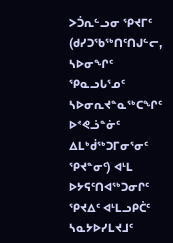ᐳᑑᕆᓪᓗᓂ ᕿᔪᒥᑦ (ᑯᓯᑐᖃᖅᑎᑦᑎᒍᓪᓕ, ᓴᐅᓂᖏᑦ ᕿᓇᓗᒐᕐᓄᑦ ᓴᐅᓂᕆᔪᓐᓇᖅᑕᖏᑦ ᐅᕝᕙᓘᓐᓃᑦ ᐃᒪᒃᑰᖅᑐᒥᓂᕐᓂᑦ ᕿᔪᓐᓂᑦ) ᐊᒻᒪ ᐅᔭᕋᑦᑎᐊᖅᑐᓂᒋᑦ ᕿᔪᐃᑦ ᐊᒻᒪᓗᑭᑖᑦ ᓴᓇᔭᐅᓯᒪᔪᒧᑦ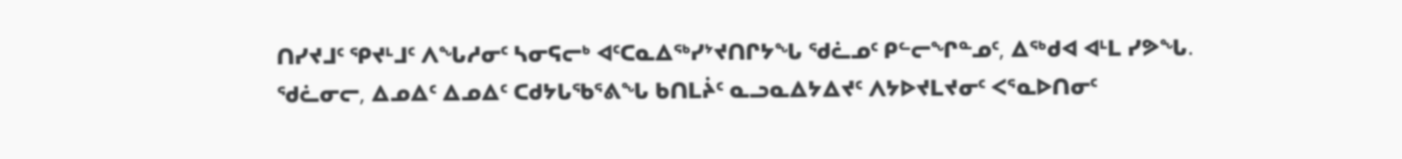ᑎᓯᔪᒧᑦ ᕿᔪᒻᒧᑦ ᐱᖓᓱᓂᑦ ᓴᓂᕋᓕᒃ ᐊᑦᑕᓇᐃᖅᓯᔾᔪᑎᒋᔭᖓ ᖁᓛᓄᑦ ᑭᓪᓕᖏᓐᓄᑦ, ᐃᖅᑯᐊ ᐊᒻᒪ ᓯᕗᖓ.
ᖁᓛᓂᓕ, ᐃᓄᐃᑦ ᐃᓄᐃᑦ ᑕᑯᔭᒐᖃᕐᕕᖓ ᑲᑎᒪᔩᑦ ᓇᓗᓇᐃᔭᐃᔪᑦ ᐱᔭᐅᔪᒪᔪᓂᑦ ᐸᕐᓇᐅᑎᓂᑦ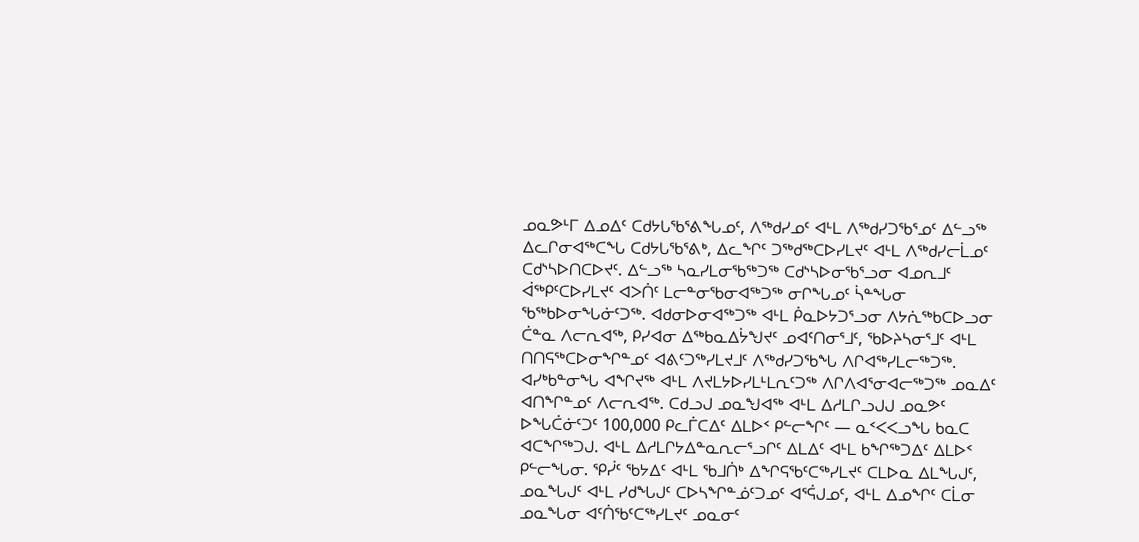ᓄᓇᕗᒻᒥ ᐃᓄᐃᑦ ᑕᑯᔭᒐᖃᕐᕕᖓᓄᑦ, ᐱᖅᑯᓯᓄᑦ ᐊᒻᒪ ᐱᖅᑯᓯᑐᖃᕐᓄᑦ ᐃᓪᓗᖅ ᐃᓚᒋᓂᐊᖅᑕᖓ ᑕᑯᔭᒐᖃᕐᕕᒃ, ᐃᓚᖏᑦ ᑐᖅᑯᖅᑕᐅᓯᒪᔪᑦ ᐊᒻᒪ ᐱᖅᑯᓯᓕᒫᓄᑦ ᑕᑯᔅᓴᐅᑎᑕᐅᔪᑦ. ᐃᓪᓗᖅ ᓴᓇᓯᒪᓂᖃᖅᑐᖅ ᑕᑯᔅᓴᐅᓂᖃᕐᓗᓂ ᐊᓄᕆᒧᑦ ᐋᖅᑭᑦᑕᐅᓯᒪᔪᑦ ᐊᐳᑏᑦ ᒪᓕᓐᓂᖃᓂᐊᖅᑐᖅ ᓂᒋᖓᓄᑦ ᓵᓐᖓᓂ ᖃᖅᑲᐅᓂᖓᓃᑦᑐᖅ. ᐊᑯᓂᐅᓂᐊᖅᑐᖅ ᐊᒻᒪ ᑮᓇᐅᔭᑐᕐᓗᓂ ᐱᔭᕇᖅᑲᑕᐅᓗᓂ ᑖᓐᓇ ᐱᓕᕆᐊᖅ, ᑭᓯᐊᓂ ᐃᖅᑲᓇᐃᔮᖑᔪᑦ ᓄᐊᑦᑎᓂᕐᒧᑦ, ᖃᐅᔨᓴᓂᕐᒧᑦ ᐊᒻᒪ ᑎᑎᕋᖅᑕᐅᓂᖏᓐᓄᑦ ᐊᕕᑦᑐᖅᓯᒪᔪᒧᑦ ᐱᖅᑯᓯᑐᖃᖓ ᐱᒋᐊᖅᓯᒪᓕᖅᑐᖅ.
ᐊᓯᒃᑲᓐᓂᖓ ᐊᖏᔪᖅ ᐊᒻᒪ ᐱᔪᒪᔭᐅᓯᒪᒻᒪᕆᑦᑐᖅ ᐱᒋᐱᐊᕐᓂᐊᓕᖅᑐᖅ ᓄᓇᐃᑦ ᐊᑎᖏᓐᓄᑦ ᐱᓕᕆᐊᖅ. ᑕᑯᓗᒍ ᓄᓇᖑᐊᖅ ᐊᒻᒪ ᐃᓱᒪᒋᓗᒍᒍ ᓄᓇᕗᑦ ᐅᖓᑖᓃᑦᑐᑦ 100,000 ᑭᓚᒦᑕᐃᑦ ᐃᒪᐅᑉ ᑭᓪᓕᖏᑦ — ᓇᑉᐸᐸᓗᖓ ᑲᓇᑕ ᐊᑕᖏᖅᑐᒍ. ᐊᒻᒪ ᐃᓱᒪᒋᔭᐃᓐᓇᕆᓕᕐᓗᒋᑦ ᐃᒪᐃᑦ ᐊᒻᒪ ᑲᖏᖅᑐᐃᑦ ᐃᒪᐅᑉ ᑭᓪᓕᖓᓂ. ᕿᓰᑦ ᖃᔭᐃᑦ ᐊᒻᒪ ᖃᒧᑏᒃ ᐃᖏᕋᖃᑦᑕᖅᓯᒪᔪᑦ ᑕᒪᐅᓇ ᐃᒪᖓᒍᑦ, ᓄᓇᖓᒍᑦ ᐊᒻᒪ ᓯᑯᖓᒍᑦ ᑕᐅᓴᖏᓐᓅᑦᑐᓄᑦ ᐊᕐᕌᒍᓄᑦ, ᐊᒻᒪ ᐃᓄᖏᑦ ᑕᒫᓂ ᓄᓇᖓᓂ ᐊᑦᑏᖃᑦᑕᖅᓯᒪᔪᑦ ᓄᓇᓂᑦ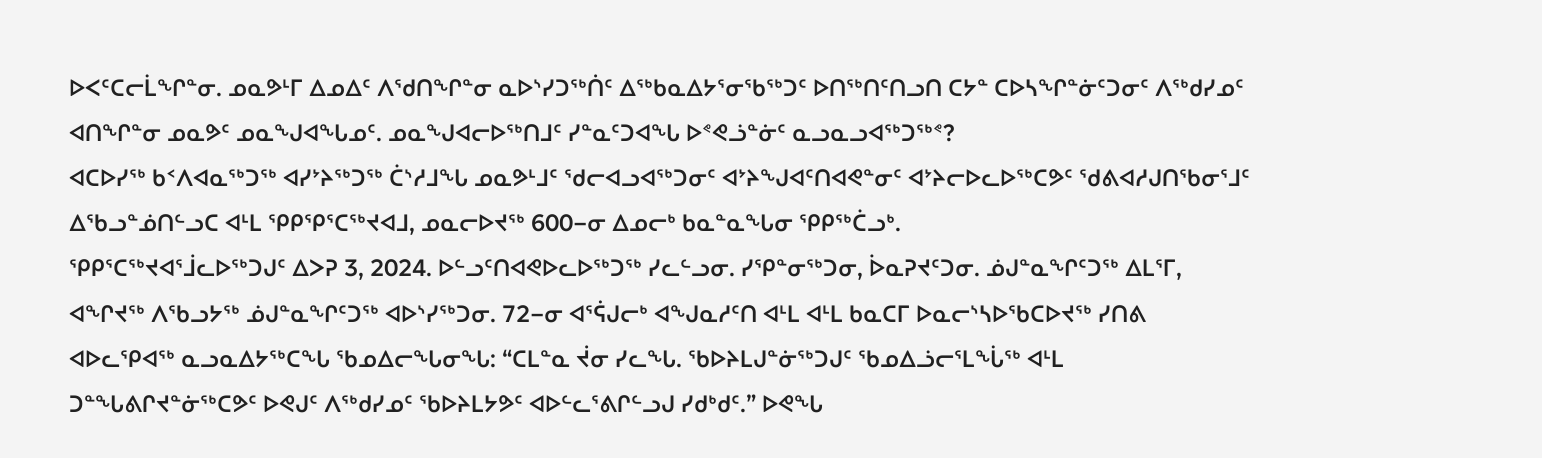ᐅᐸᑦᑕᓕᒫᖏᓐᓂ. ᓄᓇᕗᒻᒥ ᐃᓄᐃᑦ ᐱᖁᑎᖏᓐᓂ ᓇᐅᔅᓯᑐᖅᑏᑦ ᐃᖅᑲᓇᐃᔭᕐᓂᖃᖅᑐᑦ ᐅᑎᖅᑎᑦᑎᓗᑎ ᑕᔭᓐ ᑕᐅᓴᖏᓐᓃᑦᑐᓂᑦ ᐱᖅᑯᓯᓄᑦ ᐊᑎᖏᓐᓂ ᓄᓇᕗᑦ ᓄᓇᖑᐊᖓᓄᑦ. ᓄᓇᖑᐊᓕᐅᖅᑎᒧᑦ ᓯᓐᓇᑦᑐᐊᖓ ᐅᕝᕙᓘᓐᓃᑦ ᓇᓗᓇᓗᐊᖅᑐᖅᕝ?
ᐊᑕᐅᓯᖅ ᑲᑉᐱᐊᓇᖅᑐᖅ ᐊᓯᔾᔨᖅᑐᖅ ᑖᔅᓱᒧᖓ ᓄᓇᕗᒻᒧᑦ ᖁᓕᐊᓗᐊᖅᑐᓂᑦ ᐊᔾᔨᖑᐊᑦᑎᐊᕙᓐᓂᑦ ᐊᔾᔨᓕᐅᓚᐅᖅᑕᕗᑦ ᖁᕕᐊᓱᒍᑎᖃᓂᕐᒧᑦ ᐃᖃᓗᓐᓅᑎᓪᓗᑕ ᐊᒻᒪ ᕿᑭᕿᕐᑕᖅᔪᐊᒧ, ᓄᓇᓕᐅᔪᖅ 600−ᓂ ᐃᓄᓕᒃ ᑲᓇᓐᓇᖓᓂ ᕿᑭᖅᑖᓗᒃ.
ᕿᑭᕐᑕᖅᔪᐊᕐᒨᓚᐅᖅᑐᒍᑦ ᐃᐳᕈ 3, 2024. ᐅᓪᓗᑦᑎᐊᕙᐅᓚᐅᖅᑐᖅ ᓯᓚᓪᓗᓂ. ᓯᕿᓐᓂᖅᑐᓂ, ᐆᓇᕈᔪᑦᑐᓂ. ᓅᒍᓐᓇᖏᑦᑐᖅ ᐃᒪᕐᒥ, ᐊᖏᔪᖅ ᐱᖃᓗᔭᖅ ᓅᒍᓐᓇᖏᑦᑐᖅ ᐊᐅᔅᓯᖅᑐᓂ. 72−ᓂ ᐊᕐᕌᒍᓕᒃ ᐊᖑᓇᓱᑦᑎ ᐊᒻᒪ ᐊᒻᒪ ᑲᓇᑕᒥ ᐅᓇᓕᔅᓴᐅᖃᑕᐅᔪᖅ ᓯᑎᕕ ᐊᐅᓚᕿᐊᖅ ᓇᓗᓇᐃᔭᖅᑕᖓ ᖃᓄᐃᓕᖓᓂᖓ: “ᑕᒪᓐᓇ ᔫᓂ ᓯᓚᖓ. ᖃᐅᔨᒪᒍᓐᓃᖅᑐᒍᑦ ᖃᓄᐃᓘᓕᕐᒪᖔᖅ ᐊᒻᒪ ᑐᓐᖓᕕᒋᔪᓐᓃᖅᑕᕗᑦ ᐅᕙᒍᑦ ᐱᖅᑯᓯᓄᑦ ᖃᐅᔨᒪᔭᕗᑦ ᐊᐅᓪᓚᕐᕕᒋᓪᓗᒍ ᓯᑯᒃᑯᑦ.” ᐅᕙᖓ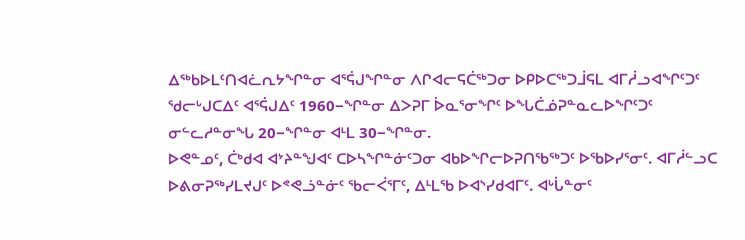ᐃᖅᑲᐅᒪᑦᑎᐊᓛᕆᔭᖏᓐᓂ ᐊᕐᕌᒍᖏᓐᓂ ᐱᒋᐊᓕᕋᑖᖅᑐᓂ ᐅᑭᐅᑕᖅᑐᒨᕋᒪ ᐊᒥᓲᓗᐊᖏᑦᑐᑦ ᖁᓕᒡᒍᑕᐃᑦ ᐊᕐᕌᒍᐃᑦ 1960−ᖏᓐᓂ ᐃᐳᕈᒥ ᐆᓇᕐᓂᖏᑦ ᐅᖓᑖᓅᕈᓐᓇᓚᐅᖏᑦᑐᑦ ᓂᓪᓚᓱᓐᓂᖓ 20−ᖏᓐᓂ ᐊᒻᒪ 30−ᖏᓐᓂ.
ᐅᕙᓐᓄᑦ, ᑖᒃᑯᐊ ᐊᔾᔨᓐᖑᐊᑦ ᑕᐅᓴᖏᓐᓃᑦᑐᓂ ᐊᑲᐅᖏᓕᐅᕈᑎᖃᖅᑐᑦ ᐅᖃᐅᓯᕐᓂᑦ. ᐊᒥᓲᓪᓗᑕ ᐅᕕᓂᕈᖅᓯᒪᔪᒍᑦ ᐅᕝᕙᓘᓐᓃᑦ ᖃᓕᐹᕐᒥᑦ, ᐃᒻᒪᖃ ᐅᐊᔅᓯᑯᐊᒥᑦ. ᐊᒡᒑᓐᓂᑦ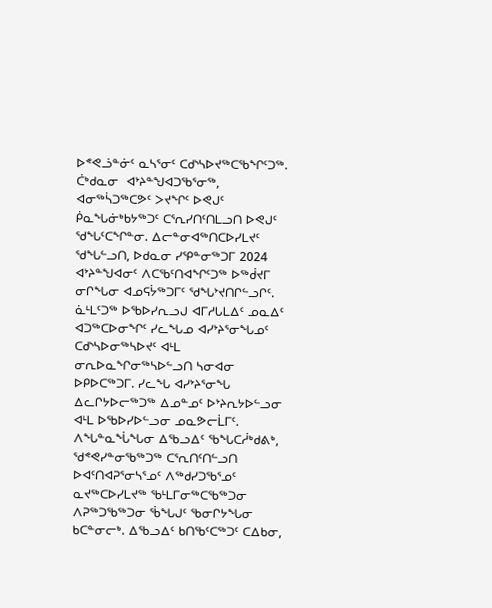ᐅᕝᕙᓘᓐᓃᑦ ᓇᓴᕐᓂᑦ ᑕᑯᔅᓴᐅᔪᖅᑕᖃᖏᑦᑐᖅ. ᑖᒃᑯᓇᓂ  ᐊᔾᔨᓐᖑᐊᑐᖃᕐᓂᖅ, ᐊᓂᖅᓵᑐᖅᑕᕗᑦ ᐳᔪᖏᑦ ᐅᕙᒍᑦ ᑮᓇᖓᓃᒃᑲᔭᖅᑐᑦ ᑕᕐᕆᓯᑎᑦᑎᒪᓗᑎ ᐅᕙᒍᑦ ᖁᖓᑦᑕᖏᓐᓂ. ᐃᓕᓐᓂᐊᖅᑎᑕᐅᓯᒪᔪᑦ ᖁᖓᓪᓗᑎ, ᐅᑯᓇᓂ ᓯᕿᓐᓂᖅᑐᒥ 2024 ᐊᔾᔨᓐᖑᐊᓂᑦ ᐱᑕᖃᑦᑎᐊᖏᑦᑐᖅ ᐅᖅᑰᔪᒥ ᓂᒋᖓᓂ ᐊᓄᕋᔮᖅᑐᒥᑦ ᖁᖓᔾᔪᑎᒋᓪᓗᒋᑦ. ᓈᒻᒪᑦᑐᖅ ᐅᖃᐅᓯᕆᓗᒍ ᐊᒥᓱᒐᒪᐃᑦ ᓄᓇᐃᑦ ᐊᑐᖅᑕᐅᓂᖏᑦ ᓯᓚᖓᓄ ᐊᓯᔾᔨᕐᓂᖓᓄᑦ ᑕᑯᔅᓴᐅᓂᖅᓴᐅᔪᑦ ᐊᒻᒪ ᓂᕆᐅᓇᖏᓂᖅᓴᐅᓪᓗᑎ ᓴᓂᐊᓂ ᐅᑭᐅᑕᖅᑐᒥ. ᓯᓚᖓ ᐊᓯᔾᔨᕐᓂᖓ ᐃᓚᒋᔭᐅᓕᖅᑐᖅ ᐃᓄᓐᓄᑦ ᐅᔾᔨᕆᔭᐅᓪᓗᓂ ᐊᒻᒪ ᐅᖃᐅᓯᐅᓪᓗᓂ ᓄᓇᕗᓕᒫᒥᑦ.
ᐱᖓᓐᓇᖔᖓᓂ ᐃᖃᓗᐃᑦ ᖃᖓᑕᓲᒃᑯᕕᒃ, ᖁᕝᕙᓯᓐᓂᖃᖅᑐᖅ ᑕᕐᕆᑎᑦᑎᓪᓗᑎ ᐅᐊᑦᑎᐊᕈᕐᓂᓴᕐᓄᑦ ᐱᖅᑯᓯᑐᖃᕐᓄᑦ ᓇᔪᖅᑕᐅᓯᒪᔪᖅ ᖃᒻᒪᒥᓂᖅᑕᖃᖅᑐᓂ ᐱᕈᖅᑐᖃᖅᑐᓂ ᖄᖓᒍᑦ ᖃᓂᒋᔭᖓᓂ ᑲᑕᓐᓂᓕᒃ. ᐃᖃᓗᐃᑦ ᑲᑎᖃᑦᑕᖅᑐᑦ ᑕᐃᑲᓂ,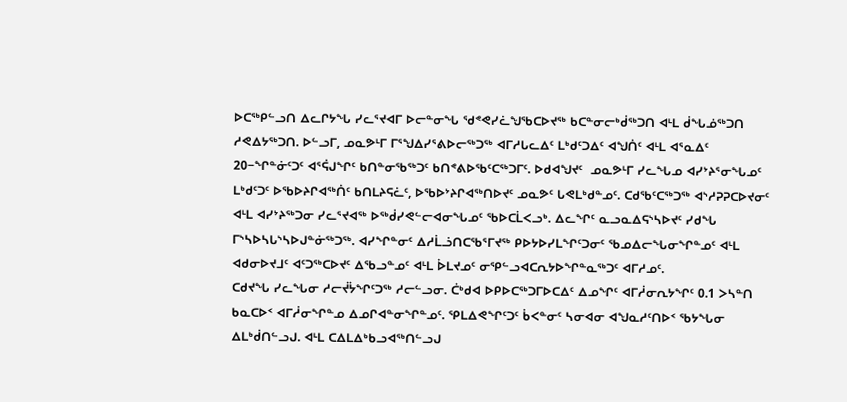ᐅᑕᖅᑭᓪᓗᑎ ᐃᓚᒋᔭᖓ ᓯᓚᕐᔪᐊᒥ ᐅᓕᓐᓂᖓ ᖁᕝᕙᓯᓛᖑᖃᑕᐅᔪᖅ ᑲᑕᓐᓂᓕᒃᑰᖅᑐᑎ ᐊᒻᒪ ᑰᖓᓅᖅᑐᑎ ᓱᕙᐃᔭᖅᑐᑎ. ᐅᓪᓗᒥ, ᓄᓇᕗᒻᒥ ᒥᕐᖑᐃᓯᕐᕕᐅᓕᖅᑐᖅ ᐊᒥᓱᒐᓚᐃᑦ ᒪᒃᑯᑦᑐᐃᑦ ᐊᖑᑏᑦ ᐊᒻᒪ ᐊᕐᓇᐃᑦ 20−ᖏᓐᓃᑦᑐᑦ ᐊᕐᕌᒍᖏᑦ ᑲᑎᓐᓂᖃᖅᑐᑦ ᑲᑎᕝᕕᐅᖃᑦᑕᖅᑐᒥᑦ. ᐅᑯᐊᖑᔪᑦ  ᓄᓇᕗᒻᒥ ᓯᓚᖓᓄ ᐊᓯᔾᔨᕐᓂᖓᓄᑦ ᒪᒃᑯᑦᑐᑦ ᐅᖃᐅᔨᒋᐊᖅᑏᑦ ᑲᑎᒪᔨᕋᓛᑦ, ᐅᖃᐅᔾᔨᒋᐊᖅᑎᐅᔪᑦ ᓄᓇᕗᑦ ᒐᕙᒪᒃᑯᓐᓄᑦ. ᑕᑯᖃᑦᑕᖅᑐᖅ ᐊᔅᓱᕈᕈᑕᐅᔪᓂᑦ ᐊᒻᒪ ᐊᓯᔾᔨᖅᑐᓂ ᓯᓚᕐᔪᐊᖅ ᐅᖅᑰᓯᕙᓪᓕᐊᓂᖓᓄᑦ ᖃᐅᑕᒫᐸᓗᒃ. ᐃᓚᖏᑦ ᓇᓗᓇᐃᕋᔅᓴᐅᔪᑦ ᓯᑯᖓ ᒥᔅᓴᐅᓴᒐᔅᓴᐅᒍᓐᓃᖅᑐᖅ. ᐊᓯᖏᓐᓂᑦ ᐃᓱᒫᓘᑎᑕᖃᕐᒥᔪᖅ ᑭᐅᔭᐅᓯᒪᖏᑦᑐᓂᑦ ᖃᓄᐃᓕᖓᓂᖏᓐᓄᑦ ᐊᒻᒪ ᐊᑯᓂᐅᔪᒧᑦ ᐊᑦᑐᖅᑕᐅᔪᑦ ᐃᖃᓗᓐᓄᑦ ᐊᒻᒪ ᐆᒪᔪᓄᑦ ᓂᕿᓪᓗᐊᑕᕆᔭᐅᖏᓐᓇᖅᑐᑦ ᐊᒥᓱᓄᑦ.
ᑕᑯᔪᖓ ᓯᓚᖓᓂ ᓱᓕᔫᔮᖏᑦᑐᖅ ᓱᓕᓪᓗᓂ. ᑖᒃᑯᐊ ᐅᑭᐅᑕᖅᑐᒥᐅᑕᐃᑦ ᐃᓄᖏᑦ ᐊᒥᓲᓂᕆᔭᖏᑦ 0.1 ᐳᓴᓐᑎ ᑲᓇᑕᐅᑉ ᐊᒥᓲᓂᖏᓐᓄ ᐃᓄᒋᐊᓐᓂᖏᓐᓄᑦ. ᕿᒪᐃᕙᖏᑦᑐᑦ ᑳᐸᓐᓂᑦ ᓴᓂᐊᓂ ᐊᖑᓇᓱᑦᑎᐅᑉ ᖃᔭᖓᓂ ᐃᒪᒃᑰᑎᓪᓗᒍ. ᐊᒻᒪ ᑕᐃᒪᐃᒃᑲᓗᐊᖅᑎᓪᓗᒍ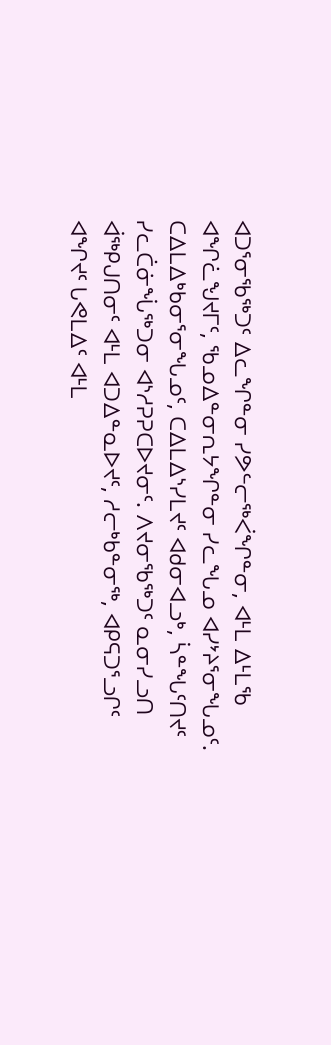ᐊᑐᕐᓂᖃᖅᑐᑦ ᐃᓚᖏᓐᓂ ᓯᕗᓪᓕᖅᐹᖏᓐᓂ, ᐊᒻᒪ ᐃᒻᒪᖃ ᐊᖏᓛᖑᔪᒥᑦ, ᖃᓄᐃᓐᓂᕆᔭᖏᓐᓂ ᓯᓚᖓᓄ ᐊᓯᔾᔨᕐᓂᖓᓄᑦ.
ᑕᐃᒪᐃᒃᑲᓂᕐᓂᖓᓄᑦ, ᑕᐃᒪᐃᔅᓯᒪᔪᑦ ᐊᑯᓂᐊᓗᒃ, ᓵᓐᖓᑦᑎᔪᑦ ᓯᓚᑖᓃᖔᖅᑐᓂ ᐊᔅᓱᕈᕈᑕᐅᔪᓂᑦ. ᐱᔪᓂᖃᖅᑐᑦ ᓇᓂᓯᓗᑎ ᐋᖅᑭᒍᑎᓂᑦ ᐊᒻᒪ ᐊᑐᐃᓐᓇᐅᔪᑦ, ᓱᓕᒃᑲᓐᓂᖅ, ᐊᑭᕋᑐᕐᓗᒋᑦ ᐊᖏᔪᑦ ᒐᕙᒪᐃᑦ ᐊᒻᒪ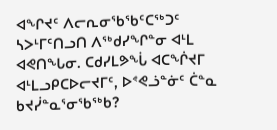ᐊᖏᔪᑦ ᐱᓕᕆᓂᖃᖃᑦᑕᖅᑐᑦ ᓴᐳᒻᒥᑦᑎᓗᑎ ᐱᖅᑯᓯᖏᓐᓂ ᐊᒻᒪ ᐊᕙᑎᖓᓂ. ᑕᑯᓯᒪᕗᖔ ᐊᑕᖐᔪᒥ ᐊᒻᒪᓗᑭᑕᐅᓕᔪᒥᑦ, ᐅᕝᕙᓘᓐᓃᑦ ᑖᓐᓇ ᑲᔪᓰᓐᓇᕐᓂᖃᖅᑲ?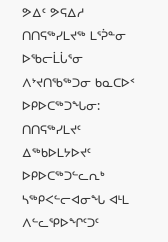ᕗᐃᑦ ᕗᕋᐃᓱ ᑎᑎᕋᖅᓯᒪᔪᖅ ᒪᕐᕉᓐᓂ ᐅᖃᓕᒫᒑᕐᓂ ᐱᔾᔪᑎᖃᖅᑐᓂ ᑲᓇᑕᐅᑉ ᐅᑭᐅᑕᖅᑐᖓᓂ: ᑎᑎᕋᖅᓯᒪᔪᑦ ᐃᖅᑲᐅᒪᔭᐅᔪᑦ ᐅᑭᐅᑕᖅᑐᓪᓚᕆᒃ ᓴᖅᑭᐸᓪᓕᐊᓂᖓ ᐊᒻᒪ ᐱᓪᓚᕿᐅᖏᑦᑐᑦ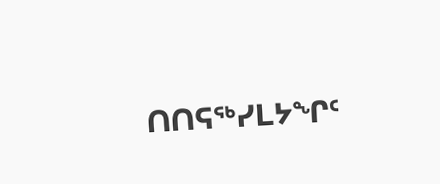ᑎᑎᕋᖅᓯᒪᔭᖏᑦ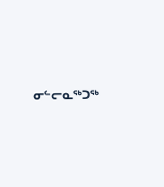ᓂᓪᓕᓇᖅᑐᖅ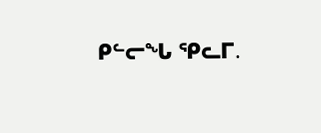ᑭᓪᓕᖓ ᕿᓚᒥ.